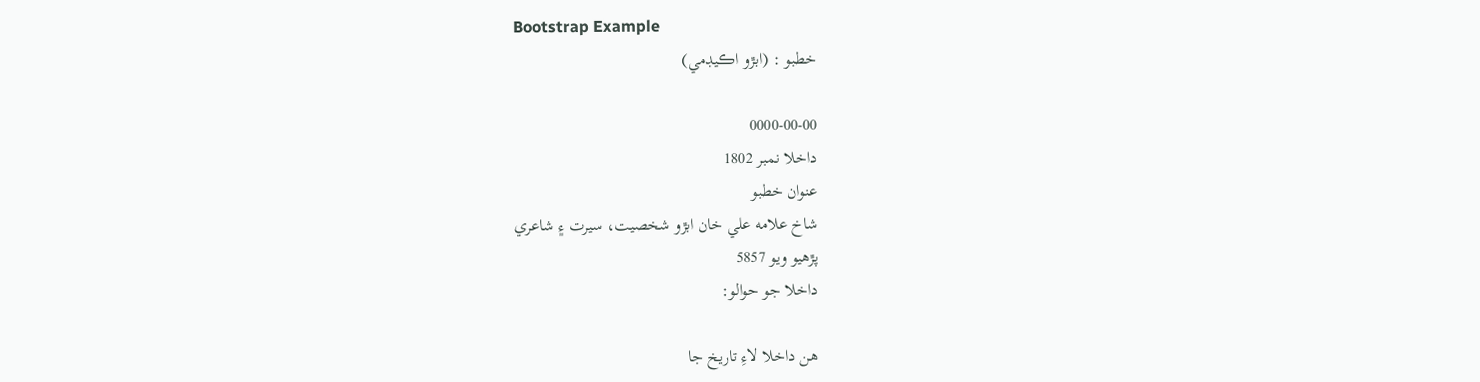Bootstrap Example
خطبو : (ابڙو اڪيڊمي)

0000-00-00
داخلا نمبر 1802
عنوان خطبو
شاخ علامه علي خان ابڙو شخصيت، سيرت ۽ شاعري
پڙهيو ويو 5857
داخلا جو حوالو:

هن داخلا لاءِ تاريخ جا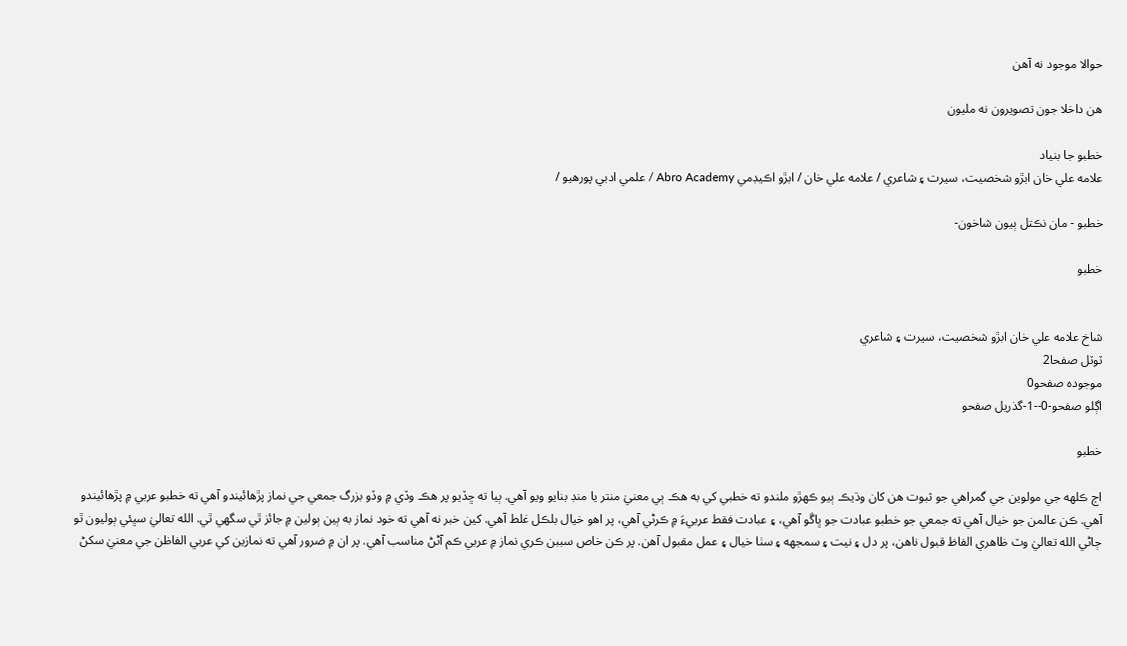حوالا موجود نه آهن

هن داخلا جون تصويرون نه مليون

خطبو جا بنياد
علامه علي خان ابڙو شخصيت، سيرت ۽ شاعري / علامه علي خان / ابڙو اڪيڊمي Abro Academy / علمي ادبي پورهيو /

خطبو - مان نڪتل ٻيون شاخون-

خطبو


شاخ علامه علي خان ابڙو شخصيت، سيرت ۽ شاعري
ٽوٽل صفحا2
موجودہ صفحو0
اڳلو صفحو-0--1-گذريل صفحو

خطبو

اڄ ڪلهه جي مولوين جي گمراهي جو ثبوت هن کان وڌيڪ ٻيو ڪهڙو ملندو ته خطبي کي به هڪ ٻي معنيٰ منتر يا منڊ بنايو ويو آهي. ٻيا ته ڇڏيو پر هڪ وڏي ۾ وڏو بزرگ جمعي جي نماز پڙهائيندو آهي ته خطبو عربي ۾ پڙهائيندو آهي. ڪن عالمن جو خيال آهي ته جمعي جو خطبو عبادت جو ڀاڱو آهي، ۽ عبادت فقط عربيءَ ۾ ڪرڻي آهي، پر اهو خيال بلڪل غلط آهي. کين خبر نه آهي ته خود نماز به ٻين ٻولين ۾ جائز ٿي سگهي ٿي. الله تعاليٰ سڀئي ٻوليون ٿو ڄاڻي الله تعاليٰ وٽ ظاهري الفاظ قبول ناهن، پر دل ۽ نيت ۽ سمجهه ۽ سٺا خيال ۽ عمل مقبول آهن. پر ڪن خاص سببن ڪري نماز ۾ عربي ڪم آڻڻ مناسب آهي. پر ان ۾ ضرور آهي ته نمازين کي عربي الفاظن جي معنيٰ سکڻ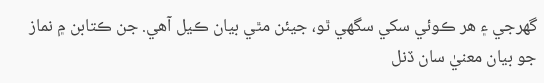گهرجي ۽ هر ڪوئي سکي سگهي ٿو، جيئن مٿي بيان ڪيل آهي. جن ڪتابن ۾ نماز جو بيان معنيٰ سان ڏنل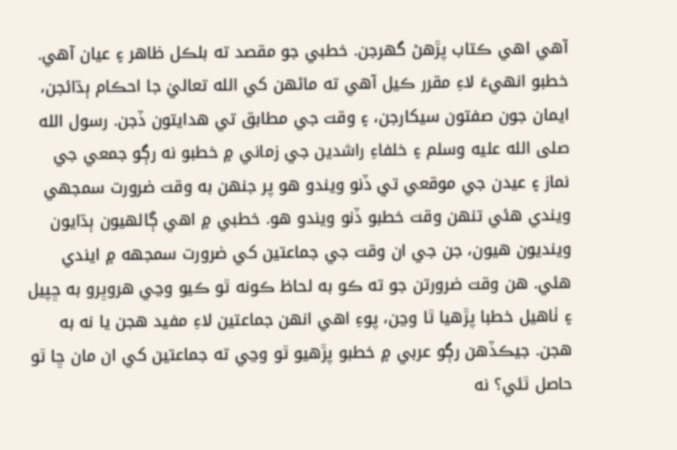آهي اهي ڪتاب پڙهڻ گهرجن. خطبي جو مقصد ته بلڪل ظاهر ۽ عيان آهي. خطبو انهيءَ لاءِ مقرر ڪيل آهي ته ماڻهن کي الله تعاليٰ جا احڪام ٻڌائجن، ايمان جون صفتون سيکارجن، ۽ وقت جي مطابق تي هدايتون ڏجن. رسول الله صلى الله عليه وسلم ۽ خلفاءِ راشدين جي زماني ۾ خطبو نه رڳو جمعي جي نماز ۽ عيدن جي موقعي تي ڏنو ويندو هو پر جنهن به وقت ضرورت سمجهي ويندي هئي تنهن وقت خطبو ڏنو ويندو هو. خطبي ۾ اهي ڳالهيون ٻڌايون وينديون هيون، جن جي ان وقت جي جماعتين کي ضرورت سمجهه ۾ ايندي هئي. هن وقت ضرورتن جو ته ڪو به لحاظ ڪونه ٿو ڪيو وڃي هروڀرو به ڇپيل ۽ ٺاهيل خطبا پڙهيا ٿا وڃن، پوءِ اهي انهن جماعتين لاءِ مفيد هجن يا نه به هجن. جيڪڏهن رڳو عربي ۾ خطبو پڙهيو ٿو وڃي ته جماعتين کي ان مان ڇا ٿو حاصل ٿئي؟ نه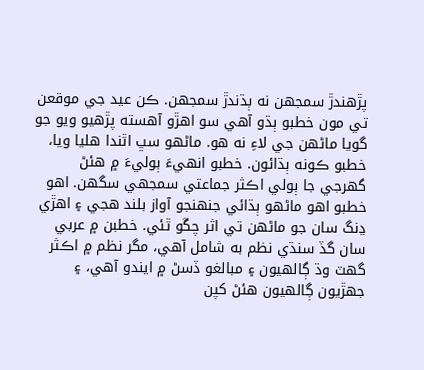پڙهندڙ سمجهن نه ٻڌندڙ سمجهن. ڪن عيد جي موقعن تي مون خطبو ٻڌو آهي سو اهڙو آهسته پڙهيو ويو جو گويا ماڻهن جي لاءِ نه هو. ماڻهو سڀ اٿندا هليا ويا، خطبو ڪونه ٻڌائون. خطبو انهيءَ ٻوليءَ ۾ هئڻ گهرجي جا ٻولي اڪثر جماعتي سمجهي سگهن. اهو خطبو اهو ماڻهو ٻڌائي جنهنجو آواز بلند هجي ۽ اهڙي ڍنگ سان جو ماڻهن تي اثر چڱو ٿئي. خطبن ۾ عربي سان گڏ سنڌي نظم به شامل آهي، مگر نظم ۾ اڪثر گهٽ وڌ ڳالهيون ۽ مبالغو ڏسڻ ۾ ايندو آهي، ۽ جهڙيون ڳالهيون هئڻ کپن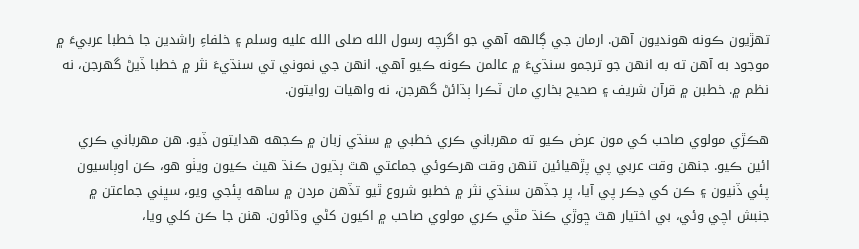تهڙيون ڪونه هونديون آهن. ارمان جي ڳالهه آهي جو اگرچه رسول الله صلى الله عليه وسلم ۽ خلفاءِ راشدين جا خطبا عربيءَ ۾ موجود به آهن ته به انهن جو ترجمو سنڌيءَ ۾ عالمن ڪونه ڪيو آهي. انهن جي نموني تي سنڌيءَ نثر ۾ خطبا ڏيڻ گهرجن، نه نظم ۾. خطبن ۾ قرآن شريف ۽ صحيح بخاري مان ٽڪرا ٻڌائڻ گهرجن، نه واهيات روايتون.

هڪڙي مولوي صاحب کي مون عرض ڪيو ته مهرباني ڪري خطبي ۾ سنڌي زبان ۾ ڪجهه هدايتون ڏيو. هن مهرباني ڪري ائين ڪيو. جنهن وقت عربي پي پڙهيائين تنهن وقت هرڪوئي جماعتي هٿ ٻڌيون ڪنڌ هيٺ ڪيون ويٺو هو، ڪن اوٻاسيون پئي ڏنيون ۽ ڪن کي ڍڪر پي آيا، پر جڏهن سنڌي نثر ۾ خطبو شروع ٿيو تڏهن مردن ۾ ساهه پئجي ويو، سڀني جماعتن ۾ جنبش اچي وئي، بي اختيار هٿ ڇوڙي ڪنڌ مٿي ڪري مولوي صاحب ۾ اکيون کڻي وڌائون. هنن جا ڪن کلي ويا،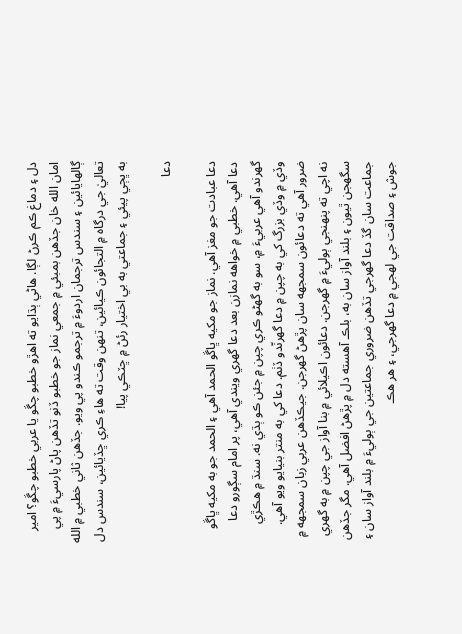دل ۽ دماغ ڪم ڪرڻ لڳا. هاڻي ٻڌايو ته اهڙو خطبو چڱو يا عربي خطبو چڱو؟ امير امان الله خان جڏهن بمبئي ۾ جمعي نماز جو خطبو ڏنو تڏهن پاڻ پارسيءَ ۾ پي ڳالهايائين ۽ سندس ترجمان اردوءَ ۾ ترجمو ڪندو پي ويو. جڏهن ثاني خطبي ۾ الله تعاليٰ جي درگاه ۾ التجائون ڪيائين، تنهن وقت ته هاءِ ڪري ڇڏيائين، سندس دل به ڀڄي پيئي ۽ جماعتي به بي اختيار رئڻ ۾ ڇٽڪي پيا!

دعا

دعا عبادت جو مغز آهي. نماز جو مکيه ڀاڱو الحمد آهي ۽ الحمد جو به مکيه ڀاڱو دعا آهي. خطبي ۾ خواهه نمازن بعد دعا گهري ويندي آهي، پر امام سڳورو دعا گهرندو آهي عربيءَ ۾، سو به گهڻو ڪري چپن ۾ جئن ڪو ٻڌي نه. سنڌ ۾ هڪڙي وڏي ۾ وڏي بزرگ کي به چپن ۾ دعا گهرنّدو ڏٺم. دعا کي به منتر بنيايو ويو آهي. ضرور آهي ته دعائون سمجهه سان پڙهڻ گهرجن. جيڪڏهن عربي زبان سمجهه ۾ نه اچي ته پنهنجي ٻوليءَ ۾ گهرجن. دعائون اڪيلائي ۾ بنا آواز جي چپن ۾ به گهري سگهجن ٿيون ۽ بلند آواز سان به، بلڪ آهسته دل ۾ پڙهڻ افضل آهي. مگر جڏهن جماعت سان گڏ دعا گهرجي تڏهن ضروري جماعتين جي ٻوليءَ ۾ بلند آواز سان ۽ جوش ۽ صداقت جي لهجي ۾ دعا گهرجي، ۽ هر هڪ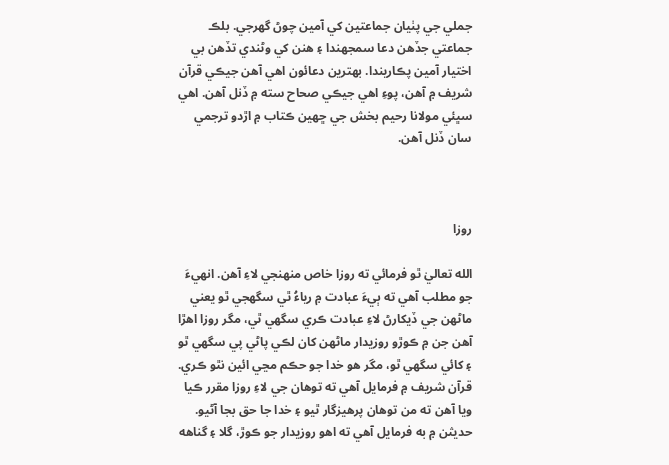جملي جي پٺيان جماعتين کي آمين چوڻ گهرجي. بلڪ جماعتي جڏهن دعا سمجهندا ۽ هنن کي وڻندي تڏهن بي اختيار آمين پڪاريندا. بهترين دعائون اهي آهن جيڪي قرآن شريف ۾ آهن، پوءِ اهي جيڪي صحاح سته ۾ ڏنل آهن. اهي سڀئي مولانا رحيم بخش جي ڇهين ڪتاب ۾ اڙدو ترجمي سان ڏنل آهن.



روزا

الله تعاليٰ ٿو فرمائي ته روزا خاص منهنجي لاءِ آهن. انهيءَ جو مطلب آهي ته ٻيءَ عبادت ۾ رياءُ ٿي سگهجي ٿو يعني ماڻهن جي ڏيکارڻ لاءِ عبادت ڪري سگهي ٿي، مگر روزا اهڙا آهن جن ۾ ڪوڙو روزيدار ماڻهن کان لڪي پاڻي پي سگهي ٿو ۽ کائي سگهي ٿو، مگر هو خدا جو حڪم مڃي ائين نٿو ڪري. قرآن شريف ۾ فرمايل آهي ته توهان جي لاءِ روزا مقرر ڪيا ويا آهن ته من توهان پرهيزگار ٿيو ۽ خدا جا حق بجا آڻيو. حديثن ۾ به فرمايل آهي ته اهو روزيدار جو ڪوڙ، گلا ۽ گناهه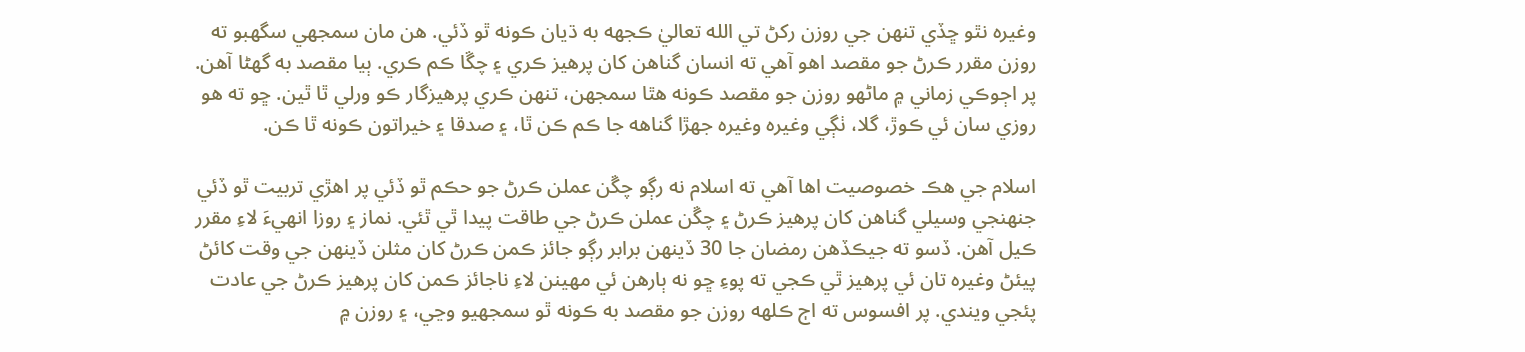وغيره نٿو ڇڏي تنهن جي روزن رکڻ تي الله تعاليٰ ڪجهه به ڌيان ڪونه ٿو ڏئي. هن مان سمجهي سگهبو ته روزن مقرر ڪرڻ جو مقصد اهو آهي ته انسان گناهن کان پرهيز ڪري ۽ چڱا ڪم ڪري. ٻيا مقصد به گهڻا آهن. پر اڄوڪي زماني ۾ ماڻهو روزن جو مقصد ڪونه هٿا سمجهن، تنهن ڪري پرهيزگار ڪو ورلي ٿا ٿين. ڇو ته هو روزي سان ئي ڪوڙ، گلا، ٺڳي وغيره وغيره جهڙا گناهه جا ڪم ڪن ٿا، ۽ صدقا ۽ خيراتون ڪونه ٿا ڪن.

اسلام جي هڪ خصوصيت اها آهي ته اسلام نه رڳو چڱن عملن ڪرڻ جو حڪم ٿو ڏئي پر اهڙي تربيت ٿو ڏئي جنهنجي وسيلي گناهن کان پرهيز ڪرڻ ۽ چڱن عملن ڪرڻ جي طاقت پيدا ٿي ٿئي. نماز ۽ روزا انهيءَ لاءِ مقرر ڪيل آهن. ڏسو ته جيڪڏهن رمضان جا 30 ڏينهن برابر رڳو جائز ڪمن ڪرڻ کان مثلن ڏينهن جي وقت کائڻ پيئڻ وغيره تان ئي پرهيز ٿي ڪجي ته پوءِ ڇو نه ٻارهن ئي مهينن لاءِ ناجائز ڪمن کان پرهيز ڪرڻ جي عادت پئجي ويندي. پر افسوس ته اڄ ڪلهه روزن جو مقصد به ڪونه ٿو سمجهيو وڃي، ۽ روزن ۾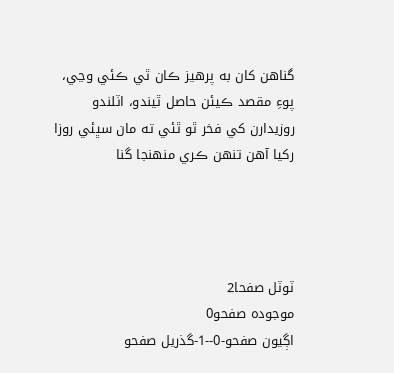گناهن کان به پرهيز ڪان ٿي ڪئي وڃي، پوءِ مقصد ڪيئن حاصل ٿيندو، اٽلندو روزيدارن کي فخر ٿو ٿئي ته مان سڀئي روزا رکيا آهن تنهن ڪري منهنجا گنا




ٽوٽل صفحا2
موجودہ صفحو0
اڳيون صفحو-0--1-گذريل صفحو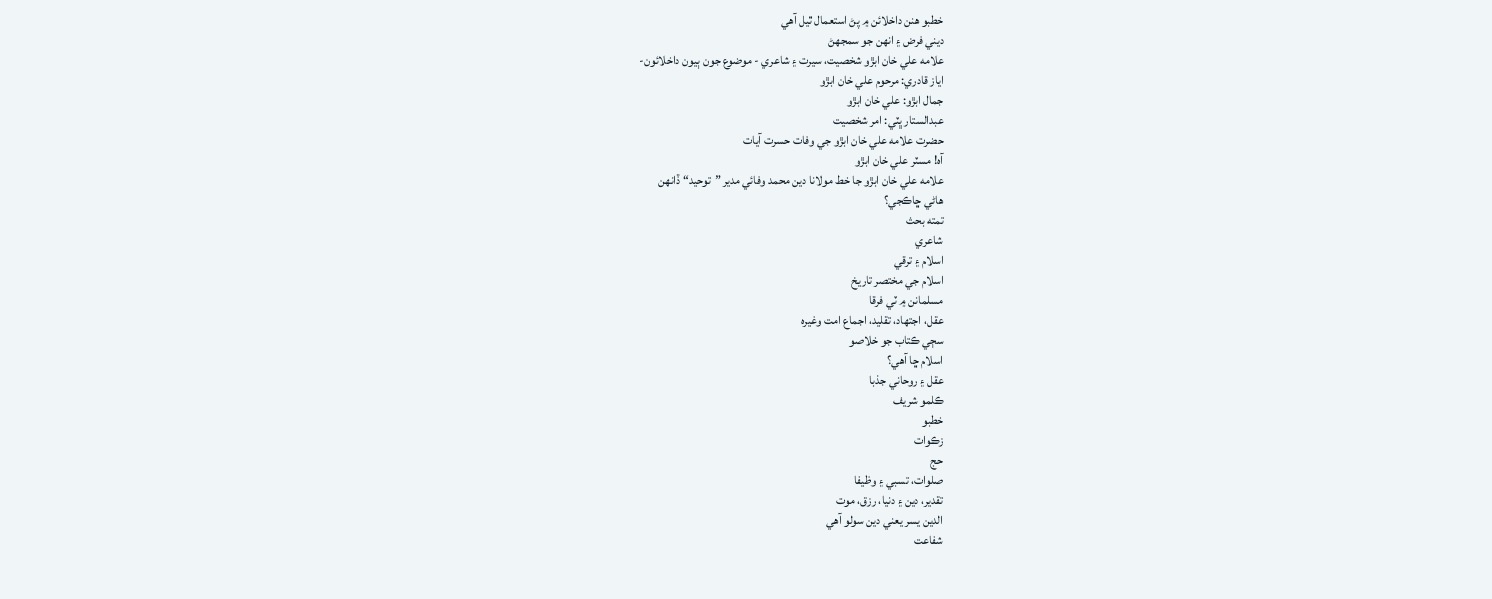خطبو ھنن داخلائن ۾ پڻ استعمال ٿيل آھي
ديني فرض ۽ انهن جو سمجهڻ
علامه علي خان ابڙو شخصيت، سيرت ۽ شاعري - موضوع جون ٻيون داخلائون-
اياز قادري: مرحوم علي خان ابڙو
جمال ابڙو: علي خان ابڙو
عبدالستار ڀٽي: امر شخصيت
حضرت علامه علي خان ابڙو جي وفات حسرت آيات
آه! مسٽر علي خان ابڙو
علامه علي خان ابڙو جا خط مولانا دين محمد وفائي مدير ”توحيد“ ڏانهن
هاڻي ڇاڪجي؟
تمته بحث
شاعري
اسلام ۽ ترقي
اسلام جي مختصر تاريخ
مسلمانن ۾ ٽي فرقا
عقل، اجتهاد، تقليد، اجماع امت وغيره
سڄي ڪتاب جو خلاصو
اسلام ڇا آهي؟
عقل ۽ روحاني جذبا
ڪلمو شريف
خطبو
زڪوات
حج
صلوات، تسبي ۽ وظيفا
تقدير، دين ۽ دنيا، رزق، موت
الدين يسر يعني دين سولو آهي
شفاعت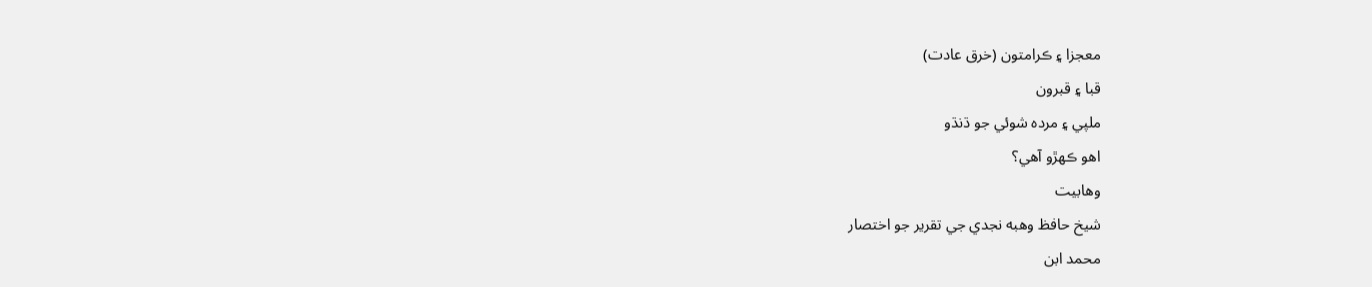معجزا ۽ ڪرامتون (خرق عادت)
قبا ۽ قبرون
ملپي ۽ مرده شوئي جو ڌنڌو
اهو ڪهڙو آهي؟
وهابيت
شيخ حافظ وهبه نجدي جي تقرير جو اختصار
محمد ابن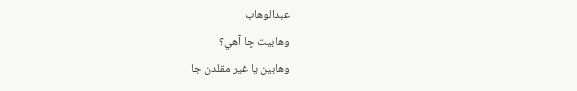عبدالوهاب
وهابيت ڇا آهي؟
وهابين يا غير مقلدن جا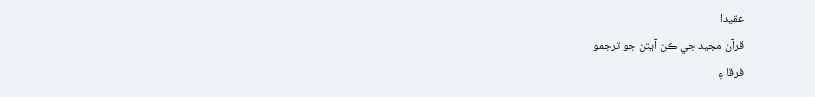عقيدا
قرآن مجيد جي ڪن آيتن جو ترجمو
فرقا ۽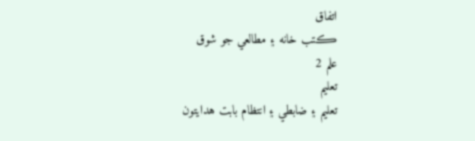اتفاق
ڪتب خانه ۽ مطالعي جو شوق
علم 2
تعليم
تعليم ۽ ضابطي ۽ انتظام بابت هدايتون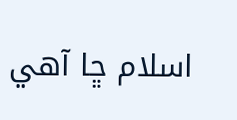اسلام ڇا آھي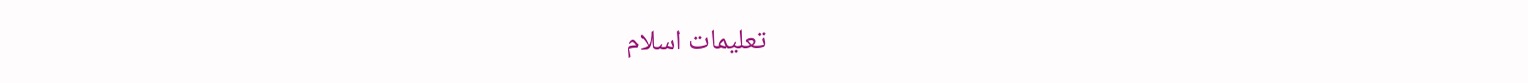تعليمات اسلام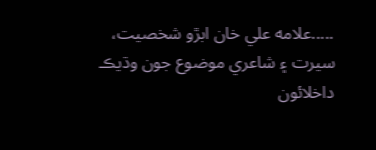.....علامه علي خان ابڙو شخصيت، سيرت ۽ شاعري موضوع جون وڌيڪ داخلائون